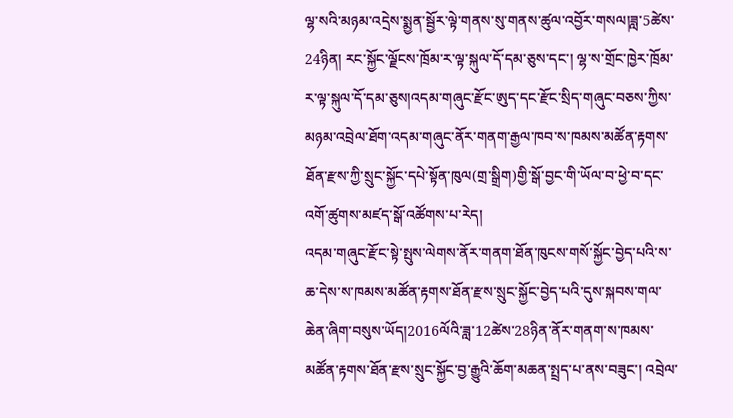ལྷ་སའི་མཉམ་འདྲེས་སྨྱན་སྦྱོར་ལྟེ་གནས་སུ་གནས་ཚུལ་འབྱོར་གསལ།ཟླ་5ཚེས་24ཉིན། རང་སྐྱོང་ལྗོངས་ཁྲོམ་ར་ལྟ་སྐུལ་དོ་དམ་ཅུས་དང་། ལྷ་ས་གྲོང་ཁྱེར་ཁྲོམ་ར་ལྟ་སྐུལ་དོ་དམ་ཅུས།འདམ་གཞུང་རྫོང་ཨུད་དང་རྫོང་སྲིད་གཞུང་བཅས་ཀྱིས་མཉམ་འབྲེལ་ཐོག་འདམ་གཞུང་ནོར་གནག་རྒྱལ་ཁབ་ས་ཁམས་མཚོན་རྟགས་ཐོན་རྫས་ཀྱི་སྲུང་སྐྱོང་དཔེ་སྟོན་ཁུལ(གྲ་སྒྲིག)གྱི་སྒོ་བྱང་གི་ཡོལ་བ་ཕྱེ་བ་དང་འགོ་ཚུགས་མཛད་སྒོ་འཚོགས་པ་རེད།
འདམ་གཞུང་རྫོང་སྟེ་སྤུས་ལེགས་ནོར་གནག་ཐོན་ཁུངས་གསོ་སྐྱོང་བྱེད་པའི་ས་ཆ་དེས་ས་ཁམས་མཚོན་རྟགས་ཐོན་རྫས་སྲུང་སྐྱོང་བྱེད་པའི་དུས་སྐབས་གལ་ཆེན་ཞིག་བསུས་ཡོད།2016ལོའི་ཟླ་12ཚེས་28ཉིན་ནོར་གནག་ས་ཁམས་མཚོན་རྟགས་ཐོན་རྫས་སྲུང་སྐྱོང་བྱ་རྒྱུའི་ཆོག་མཆན་སྤྲད་པ་ནས་བཟུང་། འབྲེལ་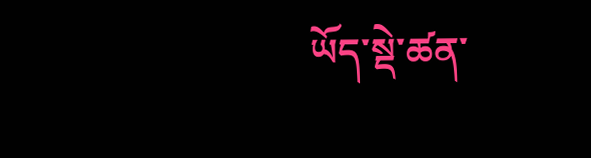ཡོད་སྡེ་ཚན་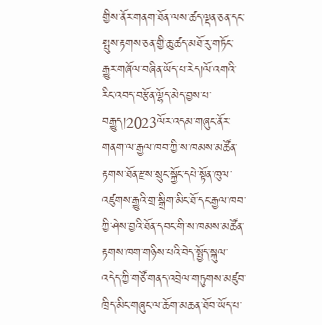གྱིས་ནོར་གནག་ཐོན་ལས་ཚད་ལྡན་ཅན་དང་སྤུས་རྟགས་ཅན་གྱི་ཆུ་ཚད་མཐོ་རུ་གཏོང་རྒྱུར་གཞོལ་བཞིན་ཡོད་པ་རེད།ལོ་འགའི་རིང་འབད་བརྩོན་ལྷོད་མེད་བྱས་པ་བརྒྱུད།2023ལོར་འདམ་གཞུང་ནོར་གནག་ལ་རྒྱལ་ཁབ་ཀྱི་ས་ཁམས་མཚོན་རྟགས་ཐོན་རྫས་སྲུང་སྐྱོང་དཔེ་སྟོན་ཁུལ་འཛུགས་རྒྱུའི་གྲ་སྒྲིག་མིང་ཐོ་དང་རྒྱལ་ཁབ་ཀྱི་ཤེས་བྱའི་ཐོན་དབང་གི་ས་ཁམས་མཚོན་རྟགས་ཁག་གཉིས་པའི་བེད་སྤྱོད་སྐུལ་འདེད་ཀྱི་གཙོ་གནད་འབྲེལ་གཏུགས་མཛུབ་ཁྲིད་མིང་གཞུང་ལ་ཆོག་མཆན་ཐོབ་ཡོད་པ་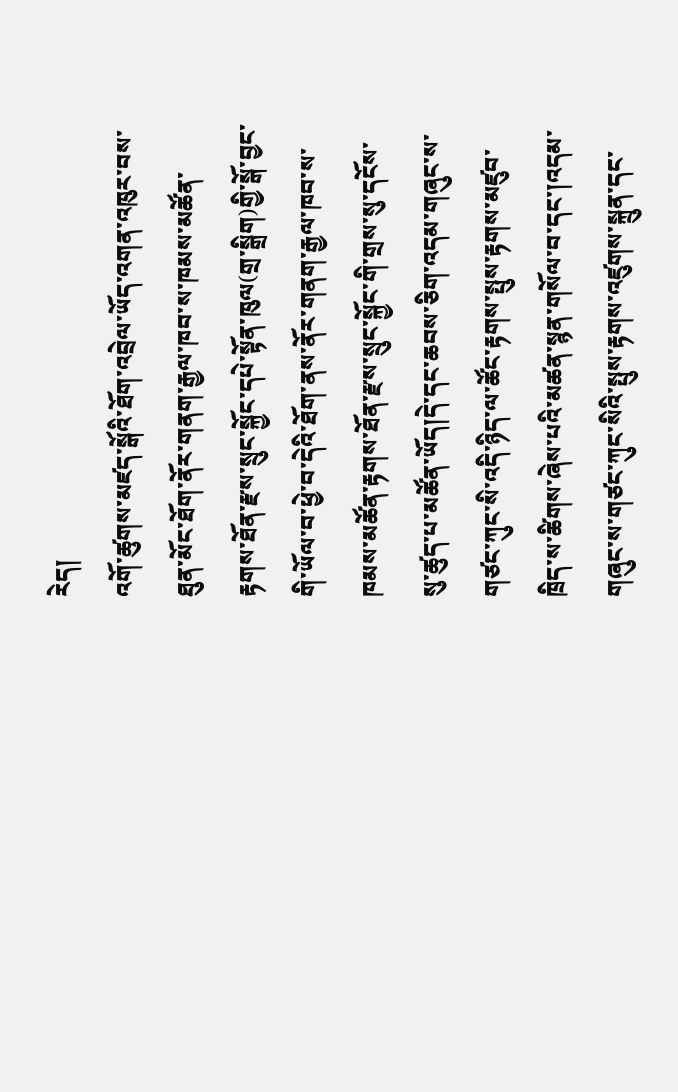རེད།
འགོ་ཚུགས་མཛད་སྒོའི་ཐོག་འབྲེལ་ཡོད་འགན་འཁུར་བས་ཐུན་མོང་ཐོག་ནོར་གནག་རྒྱལ་ཁབ་ས་ཁམས་མཚོན་རྟགས་ཐོན་རྫས་སྲུང་སྐྱོང་དཔེ་སྟོན་ཁུལ(གྲ་སྒྲིག)གྱི་སྒོ་བྱང་གི་ཡོལ་བ་ཕྱེ་བ་དེའི་ཐོག་ནས་ནོར་གནག་རྒྱལ་ཁབ་ས་ཁམས་མཚོན་རྟགས་ཐོན་རྫས་སྲུང་སྐྱོང་གི་གྲས་སུ་དངོས་སུ་ཚུད་པ་མཚོན་ཡོད།དེ་དང་ཆབས་ཅིག་འདམ་གཞུང་ས་གཙང་ཀུང་སི་འདི་ཉིད་ལ་ཚོང་རྟགས་སྤུས་རྟགས་མཛུབ་ཁྲིད་ས་ཚིགས་ཞེས་པའི་མཚན་སྙན་གསོལ་བ་དང་།འདམ་གཞུང་ས་གཙང་ཀུང་སིའི་སྤུས་རྟགས་འཛུགས་སྐྲུན་དང་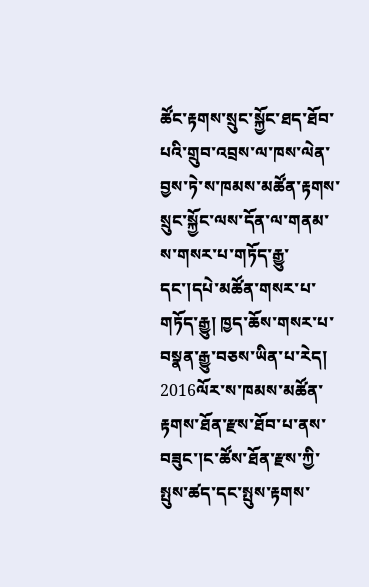ཚོང་རྟགས་སྲུང་སྐྱོང་ཐད་ཐོབ་པའི་གྲུབ་འབྲས་ལ་ཁས་ལེན་བྱས་ཏེ་ས་ཁམས་མཚོན་རྟགས་སྲུང་སྐྱོང་ལས་དོན་ལ་གནམ་ས་གསར་པ་གཏོད་རྒྱུ་དང་།དཔེ་མཚོན་གསར་པ་གཏོད་རྒྱུ། ཁྱད་ཆོས་གསར་པ་བསྣན་རྒྱུ་བཅས་ཡིན་པ་རེད།
2016ལོར་ས་ཁམས་མཚོན་རྟགས་ཐོན་རྫས་ཐོབ་པ་ནས་བཟུང་།ང་ཚོས་ཐོན་རྫས་ཀྱི་སྤུས་ཚད་དང་སྤུས་རྟགས་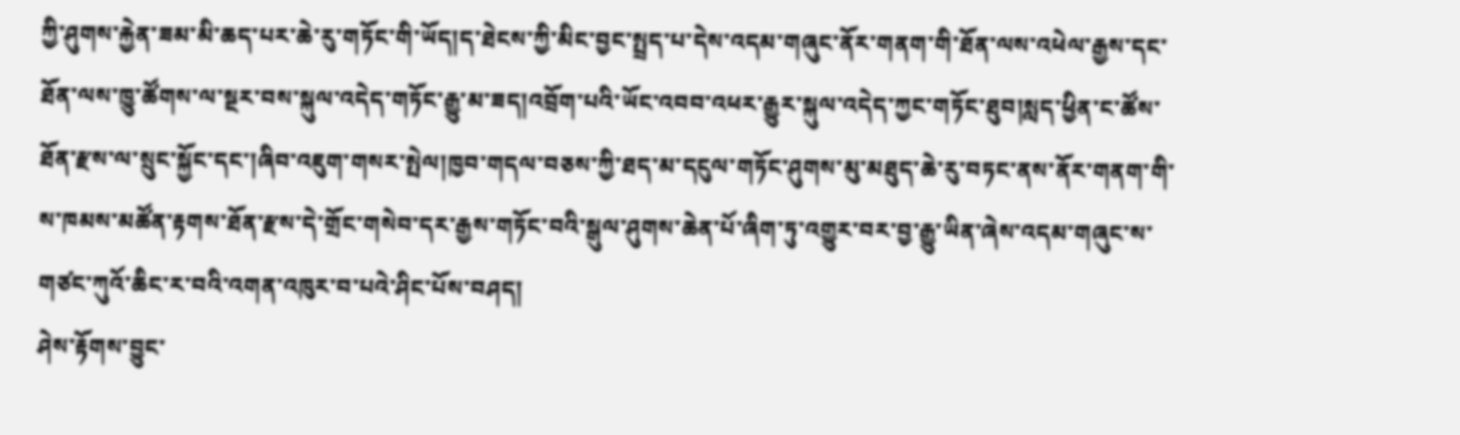ཀྱི་ཤུགས་རྐྱེན་ཟམ་མི་ཆད་པར་ཆེ་རུ་གཏོང་གི་ཡོད།ད་ཐེངས་ཀྱི་མིང་བྱང་སྤྲད་པ་དེས་འདམ་གཞུང་ནོར་གནག་གི་ཐོན་ལས་འཕེལ་རྒྱས་དང་ཐོན་ལས་ཁྱུ་ཚོགས་ལ་སྔར་བས་སྐུལ་འདེད་གཏོང་རྒྱུ་མ་ཟད།འབྲོག་པའི་ཡོང་འབབ་འཕར་རྒྱུར་སྐུལ་འདེད་ཀྱང་གཏོང་ཐུབ།སླད་ཕྱིན་ང་ཚོས་ཐོན་རྫས་ལ་སྲུང་སྐྱོང་དང་།ཞིབ་འཇུག་གསར་སྤེལ།ཁྱབ་གདལ་བཅས་ཀྱི་ཐད་མ་དངུལ་གཏོང་ཤུགས་མུ་མཐུད་ཆེ་རུ་བཏང་ནས་ནོར་གནག་གི་ས་ཁམས་མཚོན་རྟགས་ཐོན་རྫས་དེ་གྲོང་གསེབ་དར་རྒྱས་གཏོང་བའི་སྒུལ་ཤུགས་ཆེན་པོ་ཞིག་ཏུ་འགྱུར་བར་བྱ་རྒྱུ་ཡིན་ཞེས་འདམ་གཞུང་ས་གཙང་ཀུའོ་ཆིང་ར་བའི་འགན་འཁུར་བ་པའེ་ཤིང་པོས་བཤད།
ཤེས་རྟོགས་བྱུང་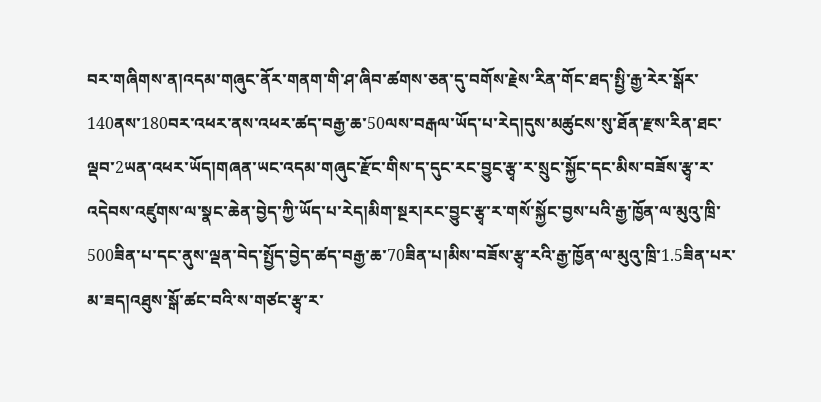བར་གཞིགས་ན།འདམ་གཞུང་ནོར་གནག་གི་ཤ་ཞིབ་ཚགས་ཅན་དུ་བགོས་རྗེས་རིན་གོང་ཐད་སྤྱི་རྒྱ་རེར་སྒོར་140ནས་180བར་འཕར་ནས་འཕར་ཚད་བརྒྱ་ཆ་50ལས་བརྒལ་ཡོད་པ་རེད།དུས་མཚུངས་སུ་ཐོན་རྫས་རིན་ཐང་ལྡབ་2ཡན་འཕར་ཡོད།གཞན་ཡང་འདམ་གཞུང་རྫོང་གིས་ད་དུང་རང་བྱུང་རྩྭ་ར་སྲུང་སྐྱོང་དང་མིས་བཟོས་རྩྭ་ར་འདེབས་འཛུགས་ལ་སྣང་ཆེན་བྱེད་ཀྱི་ཡོད་པ་རེད།མིག་སྔར།རང་བྱུང་རྩྭ་ར་གསོ་སྐྱོང་བྱས་པའི་རྒྱ་ཁྱོན་ལ་མུའུ་ཁྲི་500ཟིན་པ་དང་ནུས་ལྡན་བེད་སྤྱོད་བྱེད་ཚད་བརྒྱ་ཆ་70ཟིན་པ།མིས་བཟོས་རྩྭ་རའི་རྒྱ་ཁྱོན་ལ་མུའུ་ཁྲི་1.5ཟིན་པར་མ་ཟད།འཐུས་སྒོ་ཚང་བའི་ས་གཙང་རྩྭ་ར་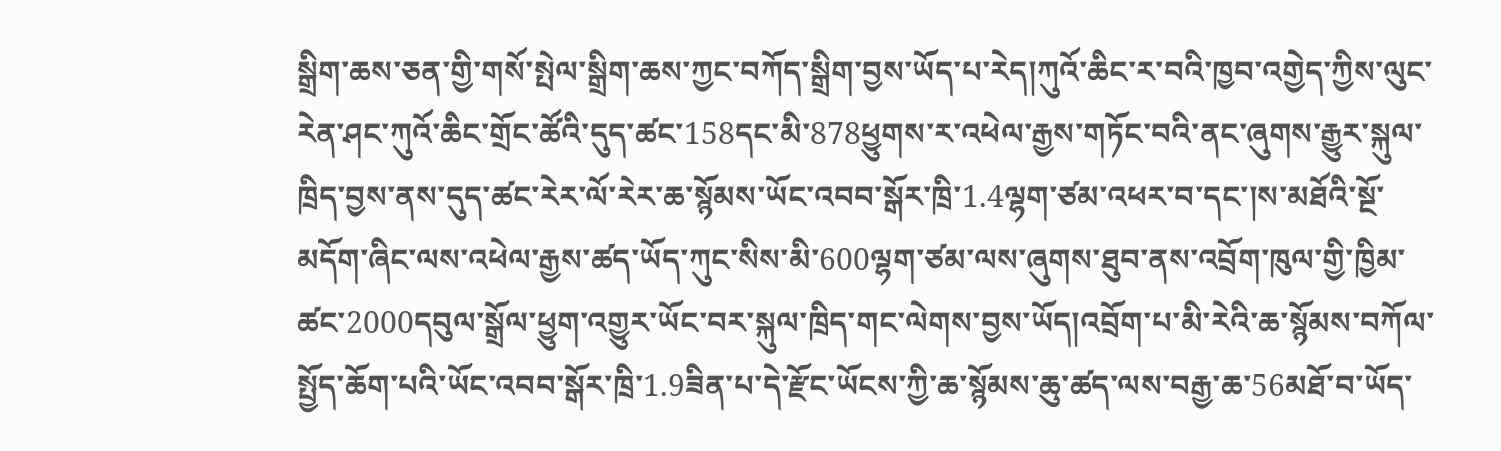སྒྲིག་ཆས་ཅན་གྱི་གསོ་སྤེལ་སྒྲིག་ཆས་ཀྱང་བཀོད་སྒྲིག་བྱས་ཡོད་པ་རེད།ཀུའོ་ཆིང་ར་བའི་ཁྱབ་འགྱེད་ཀྱིས་ལུང་རེན་ཤང་ཀུའོ་ཆིང་གྲོང་ཚོའི་དུད་ཚང་158དང་མི་878ཕྱུགས་ར་འཕེལ་རྒྱས་གཏོང་བའི་ནང་ཞུགས་རྒྱུར་སྐུལ་ཁྲིད་བྱས་ནས་དུད་ཚང་རེར་ལོ་རེར་ཆ་སྙོམས་ཡོང་འབབ་སྒོར་ཁྲི་1.4ལྷག་ཙམ་འཕར་བ་དང་།ས་མཐོའི་སྔོ་མདོག་ཞིང་ལས་འཕེལ་རྒྱས་ཚད་ཡོད་ཀུང་སིས་མི་600ལྷག་ཙམ་ལས་ཞུགས་ཐུབ་ནས་འབྲོག་ཁུལ་གྱི་ཁྱིམ་ཚང་2000དབུལ་སྒྲོལ་ཕྱུག་འགྱུར་ཡོང་བར་སྐུལ་ཁྲིད་གང་ལེགས་བྱས་ཡོད།འབྲོག་པ་མི་རེའི་ཆ་སྙོམས་བཀོལ་སྤྱོད་ཆོག་པའི་ཡོང་འབབ་སྒོར་ཁྲི་1.9ཟིན་པ་དེ་རྫོང་ཡོངས་ཀྱི་ཆ་སྙོམས་ཆུ་ཚད་ལས་བརྒྱ་ཆ་56མཐོ་བ་ཡོད་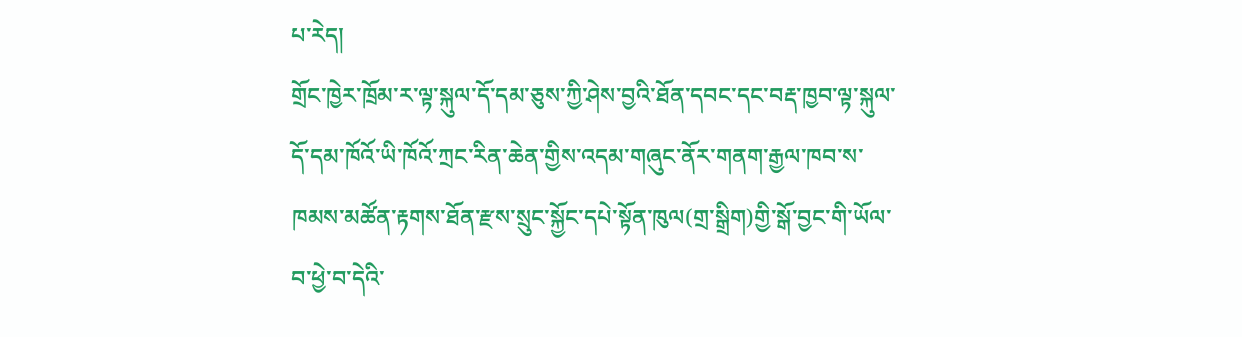པ་རེད།
གྲོང་ཁྱེར་ཁྲོམ་ར་ལྟ་སྐུལ་དོ་དམ་ཅུས་ཀྱི་ཤེས་བྱའི་ཐོན་དབང་དང་བརྡ་ཁྱབ་ལྟ་སྐུལ་དོ་དམ་ཁོའོ་ཡི་ཁོའོ་ཀྲང་རིན་ཆེན་གྱིས་འདམ་གཞུང་ནོར་གནག་རྒྱལ་ཁབ་ས་ཁམས་མཚོན་རྟགས་ཐོན་རྫས་སྲུང་སྐྱོང་དཔེ་སྟོན་ཁུལ(གྲ་སྒྲིག)གྱི་སྒོ་བྱང་གི་ཡོལ་བ་ཕྱེ་བ་དེའི་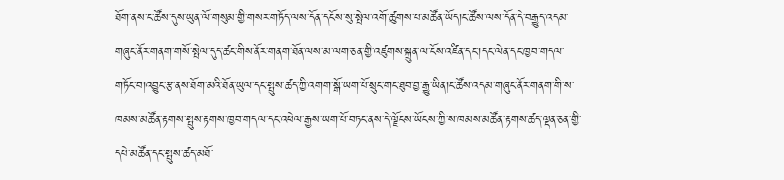ཐོག་ནས་ང་ཚོས་དུས་ཡུན་ལོ་གསུམ་གྱི་གསར་གཏོད་ལས་དོན་དངོས་སུ་སྤེལ་འགོ་ཚུགས་པ་མཚོན་ཡོད།ང་ཚོས་ལས་དོན་དེ་བརྒྱུད་འདམ་གཞུང་ནོར་གནག་གསོ་སྤེལ་དུད་ཚང་གིས་ནོར་གནག་ཐོན་ལས་མ་ལག་ཅན་གྱི་འཛུགས་སྐྲུན་ལ་ངོས་འཛིན་དང་།དང་ལེན་དང་ཁྱབ་གདལ་གཏོང་བ།འབྱུང་རྩ་ནས་ཐོག་མའི་ཐོན་ཡུལ་དང་སྤུས་ཚད་ཀྱི་འགག་སྒོ་ཡག་པོ་སྲུང་གང་ཐུབ་བྱ་རྒྱུ་ཡིན།ང་ཚོས་འདམ་གཞུང་ནོར་གནག་གི་ས་ཁམས་མཚོན་རྟགས་སྤུས་རྟགས་ཁྱབ་གདལ་དང་འཕེལ་རྒྱས་ཡག་པོ་བཏང་ནས་དེ་ལྗོངས་ཡོངས་ཀྱི་ས་ཁམས་མཚོན་རྟགས་ཚད་ལྡན་ཅན་གྱི་དཔེ་མཚོན་དང་སྤུས་ཚད་མཐོ་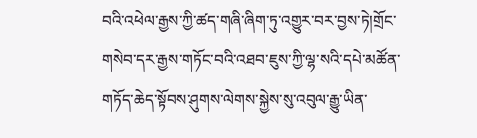བའི་འཕེལ་རྒྱས་ཀྱི་ཚད་གཞི་ཞིག་ཏུ་འགྱུར་བར་བྱས་ཏེ།གྲོང་གསེབ་དར་རྒྱས་གཏོང་བའི་འཐབ་ཇུས་ཀྱི་ལྷ་སའི་དཔེ་མཚོན་གཏོད་ཆེད་སྟོབས་ཤུགས་ལེགས་སྐྱེས་སུ་འབུལ་རྒྱུ་ཡིན་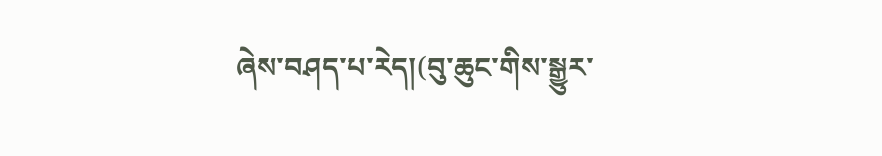ཞེས་བཤད་པ་རེད།(བུ་ཆུང་གིས་སྒྱུར་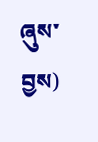ཞུས་བྱས)